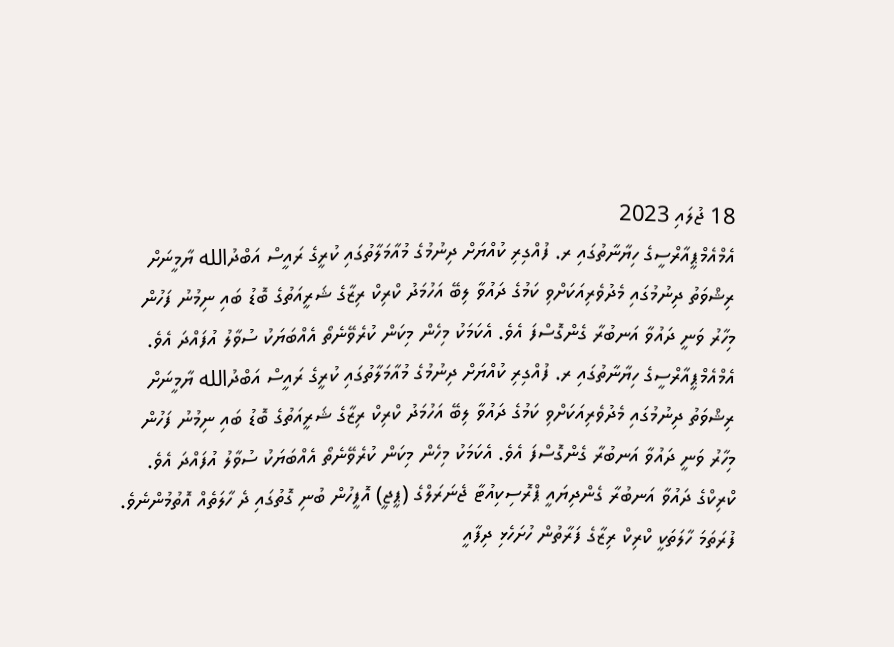18 ޖުލައި 2023
އެމްއެމްޕީއާރްސީގެ ހިޔާނާތުގައި ރ. ފުއްގިރި ކުއްޔަށް ދިނުމުގެ މުއާމަލާތުގައި ކުރީގެ ރައީސް އަބްދުالله ޔާމީނަށް ރިޝްވަތު ދިނުމުގައި މެދުވެރިއަކަށްވި ކަމުގެ ދައުވާ ލިބޭ އަހުމަދު ކްރިކް ރިޒާގެ ޝަރީއަތުގެ ބޮޑު ބައި ނިމުނު ފަހުން މިހާރު ވަނީ ދައުވާ އަނބުރާ ގެންގޮސްފަ އެވެ. އެކަމަކު މިހެން މިކަން ކުރެވޭނެތޯ އެއްބަޔަކު ސުވާލު އުފައްދަ އެވެ.
އެމްއެމްޕީއާރްސީގެ ހިޔާނާތުގައި ރ. ފުއްގިރި ކުއްޔަށް ދިނުމުގެ މުއާމަލާތުގައި ކުރީގެ ރައީސް އަބްދުالله ޔާމީނަށް ރިޝްވަތު ދިނުމުގައި މެދުވެރިއަކަށްވި ކަމުގެ ދައުވާ ލިބޭ އަހުމަދު ކްރިކް ރިޒާގެ ޝަރީއަތުގެ ބޮޑު ބައި ނިމުނު ފަހުން މިހާރު ވަނީ ދައުވާ އަނބުރާ ގެންގޮސްފަ އެވެ. އެކަމަކު މިހެން މިކަން ކުރެވޭނެތޯ އެއްބަޔަކު ސުވާލު އުފައްދަ އެވެ.
ކްރިކްގެ ދައުވާ އަނބުރާ ގެންދިޔައީ ޕްރޮސިކިއުޓާ ޖެނަރަލްގެ (ޕީޖީ) އޮފީހުން ބުނި ގޮތުގައި ދެ ހާލަތެއް އޮތުމުންނެވެ. ފުރަތަމަ ހާލަތަކީ ކްރިކް ރިޒާގެ ފަރާތުން ހުށަހެޅި ދިފާއީ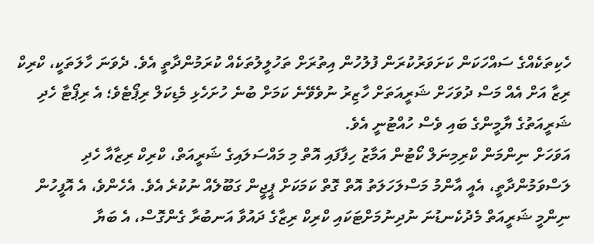ހެކިތަކެއްގެ ސައްހަކަން ކަށަވަރުކުރަން ފުލުހުން އިތުރަށް ތަހުލީލުތަކެއް ކުރަމުންދާތީ އެވެ. ދެވަނަ ހާލަތަކީ، ކްރިކް ރިޒާ އަށް އެއް މަސް ދުވަހަށް ޝަރީއަތަށް ހާޒިރު ނުވެވޭނެ ކަމަށް ބުނެ ހުށަހެޅި މެޑިކަލް ރިޕޯޓެވެ؛ އެ ރިޕޯޓާ ހެދި ޝަރީއަތުގެ ޔާމީންގެ ބައި ވެސް ހުއްޓުނީ އެވެ.
އަވަހަށް ނިންމަން ކްރިމިނަލް ކޯޓުން އަމާޒު ހިފާފައި އޮތް މި މައްސަލައިގެ ޝަރީއަތް، ކްރިކް ރިޒާއާ ހެދި ލަސްވަމުންދާތީ، އެއީ އާންމު މަސްލަހަލަތު އޮތް ގޮތް ކަމަކަށް ޕީޖީން ގަބޫލެއް ނުކުރެ އެވެ. އެހެންވެ، އެ އޮފީހުން ނިންމީ ޝަރީއަތް މެދުކެނޑުނަ ނުދިނުމަށްޓަކައި ކްރިކް ރިޒާގެ ދައުވާ އަނބުރާ ގެންގޮސް، އެ ބަޔާ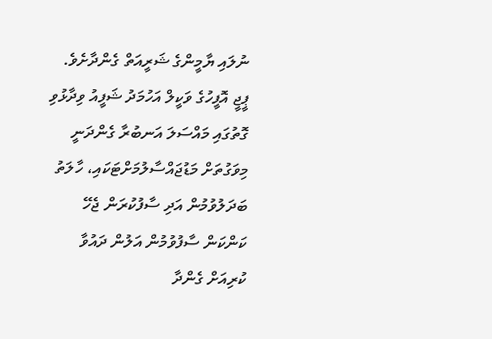ނުލައި ޔާމީންގެ ޝަރީއަތް ގެންދާށެވެ.
ޕީޖީ އޮފީހުގެ ވަކީލް އަހުމަދު ޝަފީއު ވިދާޅުވި ގޮތުގައި މައްސަލަ އަނބުރާ ގެންދަނީ މިވަގުތަށް މަޑުޖައްސާލުމަށްޓަކައި، ހާލަތު ބަދަލުވުމުން އަދި ސާފުކުރަން ޖެހޭ ކަންކަން ސާފުވުމުން އަލުން ދައުވާ ކުރިއަށް ގެންދާ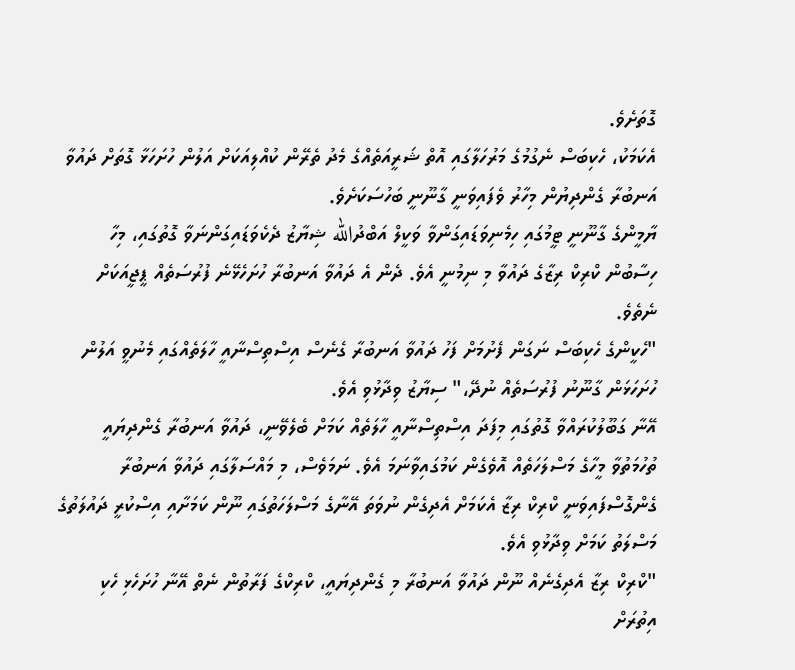ގޮތަށެވެ.
އެކަމަކު، ހެކިބަސް ނެގުމުގެ މަރުހަލާގައި އޮތް ޝަރީއަތެއްގެ މެދު ތެރޭން ކުއްލިއަކަށް އަލުން ހުށަހަޅާ ގޮތަށް ދައުވާ އަނބުރާ ގެންދިޔުން މިހާރު ވެފައިވަނީ ގާނޫނީ ބަހުސަކަށެވެ.
ޔާމީންގެ ގާނޫނީ ޓީމުގައި ހިމެނިވަޑައިގަންވާ ވަކީލް އަބްދުالله ޝިޔާޒު ދެކެވަޑައިގަންނަވާ ގޮތުގައި، މިހާ ހިސާބުން ކްރިކް ރިޒާގެ ދައުވާ މި ނިމުނީ އެވެ. ދެން އެ ދައުވާ އަނބުރާ ހުށަހެޅޭނެ ފުރުސަތެއް ޕީޖީއަކަށް ނެތެވެ.
"ހެކީންގެ ހެކިބަސް ނަގަން ފެށުމަށް ފަހު ދައުވާ އަނބުރާ ގެނެސް އިސްތިސްނާއީ ހާލަތެއްގައި މެނުވީ އަލުން ހުށަހަޅަން ގާނޫނު ފުރުސަތެއް ނުދޭ،" ސިޔާޒު ވިދާޅުވި އެވެ.
އޭނާ ގަބޫލުކުރައްވާ ގޮތުގައި މިފަދަ އިސްތިސްނާއީ ހާލަތެއް ކަމަށް ބެލެވޭނީ، ދައުވާ އަނބުރާ ގެންދިޔައީ ތުހުމަތުވާ މީހާގެ މަސްލަހަތެއް އޮވެގެން ކަމުގައިވާނަމަ އެވެ. ނަމަވެސް، މި މައްސަލާގައި ދައުވާ އަނބުރާ ގެންގޮސްފައިވަނީ ކްރިކް ރިޒާ އެކަމަށް އެދިގެން ނުވަތަ އޭނާގެ މަސްލަހަތުގައި ނޫން ކަމަށާއި އިސްކުރީ ދައުލަތުގެ މަސްލަތު ކަމަށް ވިދާޅުވި އެވެ.
"ކްރިކް ރިޒާ އެދިގެނެއް ނޫން ދައުވާ އަނބުރާ މި ގެންދިޔައީ، ކްރިކްގެ ފަރާތުން ނެތް އޭނާ ހުށަހެޅި ހެކި އިތުރަށް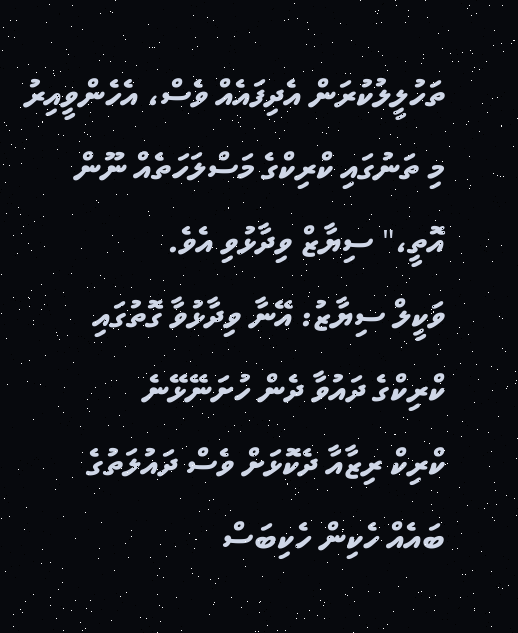ތަހުލީލުކުރަން އެދިފައެއް ވެސް، އެހެންވީއިރު މި ތަނުގައި ކްރިކްގެ މަސްލަހަތެއް ނޫން އޮތީ،" ސިޔާޒް ވިދާޅުވި އެވެ.
ވަކީލް ސިޔާޒު: އޭނާ ވިދާޅުވާ ގޮތުގައި ކްރިކްގެ ދައުވާ ދެން ހުށަނޭޅޭނެ
ކްރިކް ރިޒާއާ ދެކޮޅަށް ވެސް ދައުލަތުގެ ބައެއް ހެކިން ހެކިބަސް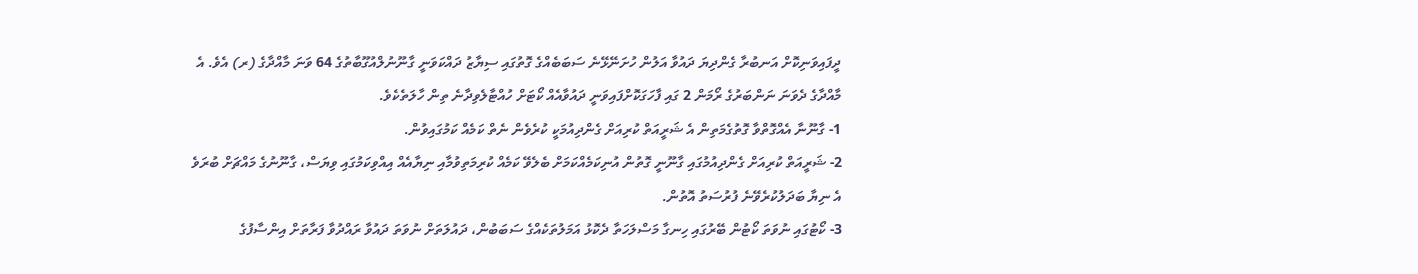ދީފައިވަނިކޮށް އަނބުރާ ގެންދިޔަ ދައުވާ އަލުން ހުށަނޭޅޭނެ ސަބަބެއްގެ ގޮތުގައި ސިޔާޒު ދައްކަވަނީ ގާނޫނުލްއުގޫބާތުގެ 64 ވަނަ މާއްދާގެ (ރ) އެވެ. އެ މާއްދާގެ ދެވަނަ ނަންބަރުގެ ރޯމަން 2 ގައި ފާހަގަކޮށްފައިވަނީ ދައުވާއެއް ކޯޓަށް ހުއްޓާލެވިދާނެ ތިން ހާލަތެކެވެ.
1- ގާނޫނާ އެއްގޮތްވާ ގޮތުގެމަތިން އެ ޝަރީއަތް ކުރިއަށް ގެންދިއުމަކީ ކުރެވެން ނެތް ކަމެއް ކަމުގައިވުން.
2- ޝަރީއަތް ކުރިއަށް ގެންދިއުމުގައި ގާނޫނީ ގޮތުން އުނިކަމެއްކަމަށް ބެލެވޭ ކަމެއް ކުރިމަތިވުމާއި ނިޔާއެއް އިއްވިކަމުގައި ވިޔަސް، ގާނޫނުގެ މައްޗަށް ބުރަވެ އެ ނިޔާ ބަދަލުކުރެވޭނެ ފުރުސަތު އޮތުން.
3- ކޯޓުގައި ނުވަތަ ކޯޓުން ބޭރުގައި ހިނގާ މަސްލަހަތާ ދެކޮޅު އަމަލުތަކެއްގެ ސަބަބުން، ދައުލަތަށް ނުވަތަ ދައުވާ ރައްދުވާ ފަރާތަށް އިންސާފުގެ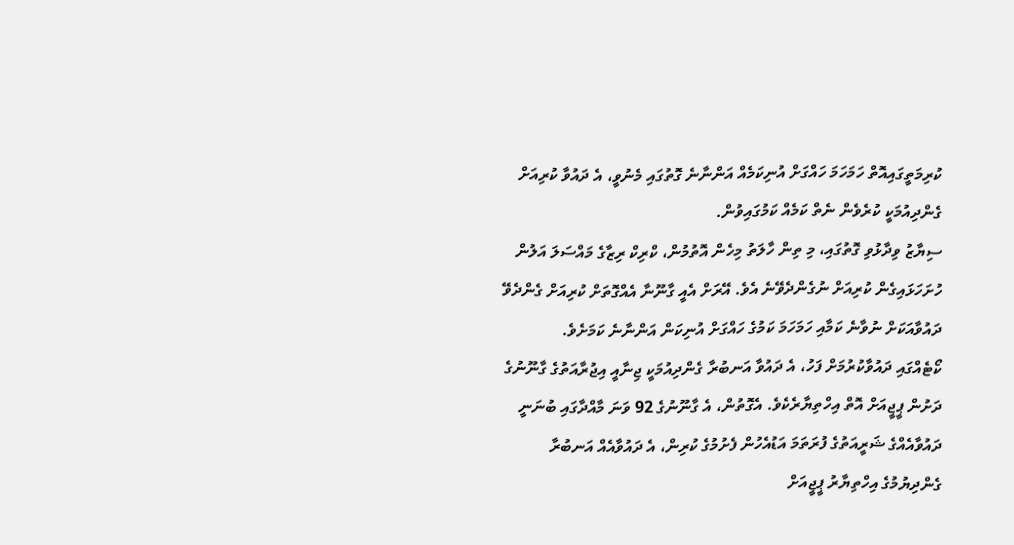ކުރިމަތީގައިއޮތް ހަމަހަމަ ހައްގަށް އުނިކަމެއް އަންނާނެ ގޮތުގައި މެނުވީ، އެ ދައުވާ ކުރިއަށް ގެންދިއުމަކީ ކުރެވެން ނެތް ކަމެއް ކަމުގައިވުން.
ސިޔާޒު ވިދާޅުވި ގޮތުގައި، މި ތިން ހާލަތު މިހެން އޮތުމުން، ކްރިކް ރިޒާގެ މައްސަލަ އަލުން ހުށަހަޅައިގެން ކުރިއަށް ނުގެންދެވޭނެ އެވެ. އޭރަށް އެއީ ގާނޫނާ އެއްގޮތަށް ކުރިއަށް ގެންދެވޭ ދައުވާއަކަށް ނުވާނެ ކަމާއި ހަމަހަމަ ކަމުގެ ހައްގަށް އުނިކަން އަންނާނެ ކަމަށެވެ.
ކޯޓެއްގައި ދައުވާކުރުމަށް ފަހު، އެ ދައުވާ އަނބުރާ ގެންދިއުމަކީ ޖިނާއީ އިޖުރާއަތުގެ ގާނޫނުގެ ދަށުން ޕީޖީއަށް އޮތް އިހްތިޔާރެކެވެ. އެގޮތުން، އެ ގާނޫނުގެ 92 ވަނަ މާއްދާގައި ބުނަނީ ދައުވާއެއްގެ ޝަރީއަތުގެ ފުރަތަމަ އަޑުއެހުން ފެށުމުގެ ކުރިން، އެ ދައުވާއެއް އަނބުރާ ގެންދިޔުމުގެ އިހްތިޔާރު ޕީޖީއަށް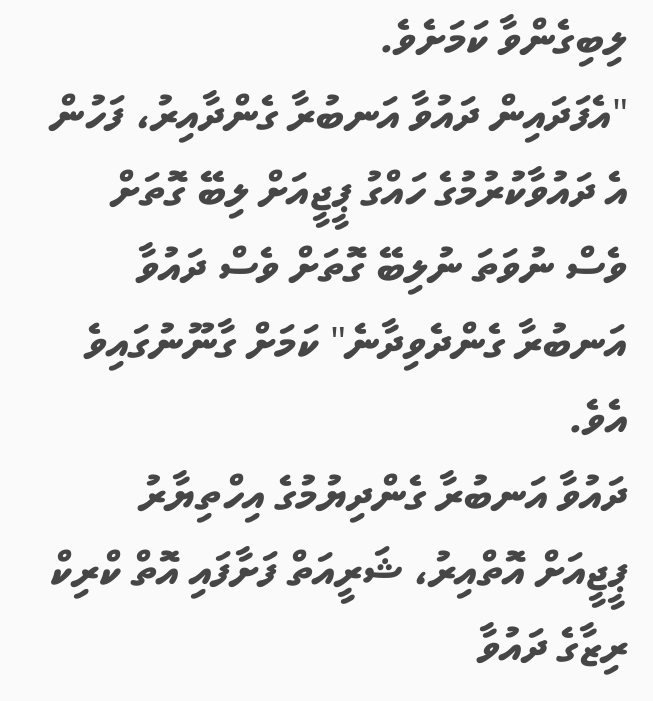ލިބިގެންވާ ކަމަށެވެ.
"އެފަދައިން ދައުވާ އަނބުރާ ގެންދާއިރު، ފަހުން އެ ދައުވާކުރުމުގެ ހައްގު ޕީޖީއަށް ލިބޭ ގޮތަށް ވެސް ނުވަތަ ނުލިބޭ ގޮތަށް ވެސް ދައުވާ އަނބުރާ ގެންދެވިދާނެ" ކަމަށް ގާނޫނުގައިވެ އެވެ.
ދައުވާ އަނބުރާ ގެންދިޔުމުގެ އިހްތިޔާރު ޕީޖީއަށް އޮތްއިރު، ޝަރީއަތް ފަށާފައި އޮތް ކްރިކް ރިޒާގެ ދައުވާ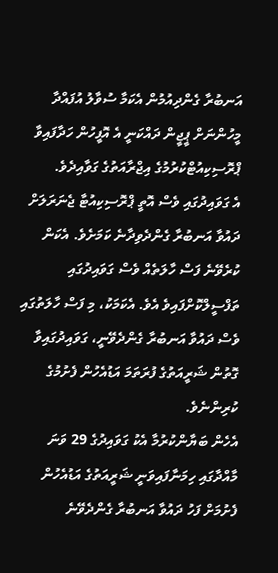އަނބުރާ ގެންދިއުމުން އެކަމާ ސުވާލު އުފައްދާ މީހުންނަށް ޕީޖީން ދައްކަނީ އެ އޮފީހުން ހަދާފައިވާ ޕްރޮސިކިއުޓްކުރުމުގެ އިޖްރާއަތުގެ ގަވާއިދެވެ.
އެ ގަވައިދުގައި ވެސް އޮތީ ޕްރޮސިކިއުޓާ ޖެނަރަލަށް ދައުވާ އަނބުރާ ގެންދެވިދާނެ ކަމަށެވެ. އެކަން ކުރެވޭނެ ފަސް ހާލަތެއް ވެސް ގަވައިދުގައި ތަފްސީލްކޮށްފައިވެ އެވެ. އެކަމަކު، މި ފަސް ހާލަތުގައި ވެސް ދައުވާ އަނބުރާ ގެންދެވޭނީ، ގަވައިދުގައިވާ ގޮތުން ޝަރީއަތުގެ ފުރަތަމަ އަޑުއެހުން ފެށުމުގެ ކުރިންނެވެ.
އެހެން ބަޔާންކުރުމާ އެކު ގަވައިދުގެ 29 ވަނަ މާއްދާގައި ހިމަނާފައިވަނީ ޝަރީއަތުގެ އަޑުއެހުން ފެށުމަށް ފަހު ދައުވާ އަނބުރާ ގެންދެވޭނެ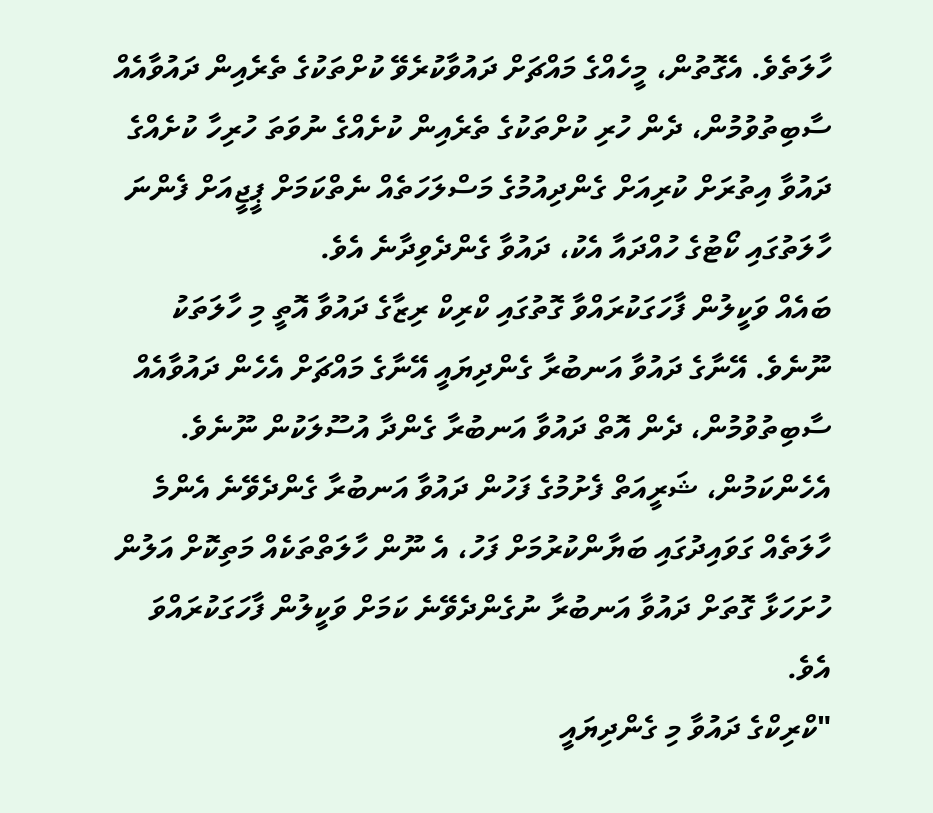ހާލަތެވެ. އެގޮތުން، މީހެއްގެ މައްޗަށް ދައުވާކުރެވޭ ކުށްތަކުގެ ތެރެއިން ދައުވާއެއް ސާބިތުވުމުން، ދެން ހުރި ކުށްތަކުގެ ތެރެއިން ކުށެއްގެ ނުވަތަ ހުރިހާ ކުށެއްގެ ދައުވާ އިތުރަށް ކުރިއަށް ގެންދިއުމުގެ މަސްލަހަތެއް ނެތްކަމަށް ޕީޖީއަށް ފެންނަ ހާލަތުގައި ކޯޓުގެ ހުއްދައާ އެކު، ދައުވާ ގެންދެވިދާނެ އެވެ.
ބައެއް ވަކީލުން ފާހަގަކުރައްވާ ގޮތުގައި ކްރިކް ރިޒާގެ ދައުވާ އޮތީ މި ހާލަތަކު ނޫނެވެ. އޭނާގެ ދައުވާ އަނބުރާ ގެންދިޔައީ އޭނާގެ މައްޗަށް އެހެން ދައުވާއެއް ސާބިތުވުމުން، ދެން އޮތް ދައުވާ އަނބުރާ ގެންދާ އުސޫލަކުން ނޫނެވެ. އެހެންކަމުން، ޝަރީއަތް ފެށުމުގެ ފަހުން ދައުވާ އަނބުރާ ގެންދެވޭނެ އެންމެ ހާލަތެއް ގަވައިދުގައި ބަޔާންކުރުމަށް ފަހު، އެ ނޫން ހާލަތްތަކެއް މަތިކޮށް އަލުން ހުށަހަޅާ ގޮތަށް ދައުވާ އަނބުރާ ނުގެންދެވޭނެ ކަމަށް ވަކީލުން ފާހަގަކުރައްވަ އެވެ.
"ކްރިކްގެ ދައުވާ މި ގެންދިޔައީ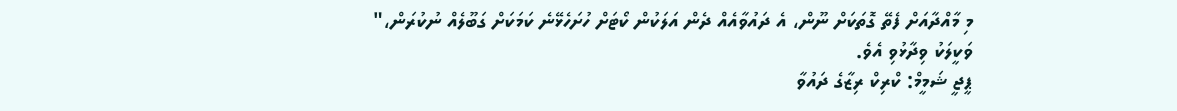މި މާއްދާއަށް ފެތޭ ގޮތަކަށް ނޫން، އެ ދައުވާއެއް ދެން އަލަކުން ކޯޓަށް ހުށަހެޅޭނެ ކަމަކަށް ގަބޫލެއް ނުކުރަން،" ވަކީލަކު ވިދާޅުވި އެވެ.
ޕީޖީ ޝަމީމް: ކްރިކް ރިޒާގެ ދައުވާ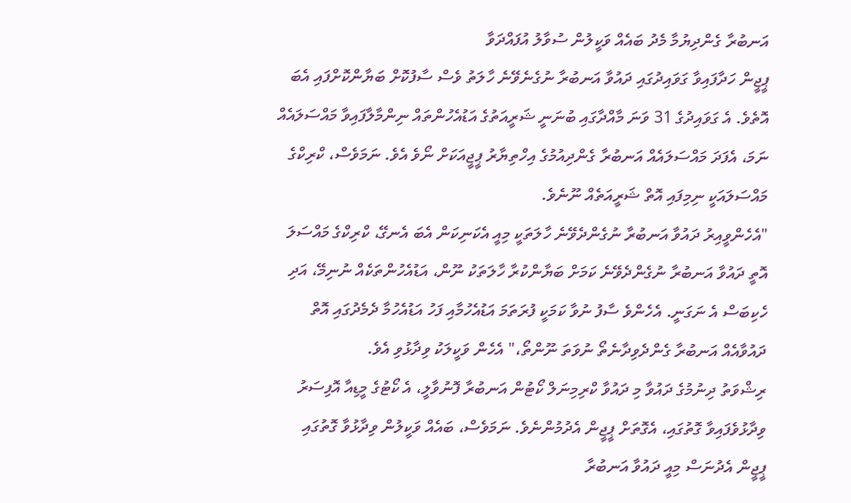އަނބުރާ ގެންދިޔުމާ މެދު ބައެއް ވަކީލުން ސުވާލު އުފައްދަވާ
ޕީޖީން ހަދާފައިވާ ގަވައިދުގައި ދައުވާ އަނބުރާ ނުގެނެވޭނެ ހާލަތު ވެސް ސާފުކޮށް ބަޔާންކޮށްފައި އެބަ އޮތެވެ. އެ ގަވައިދުގެ 31 ވަނަ މާއްދާގައި ބުނަނީ ޝަރީއަތުގެ އަޑުއެހުންތައް ނިންމާލާފައިވާ މައްސަލައެއް ނަމަ، އެފަދަ މައްސަލައެއް އަނބުރާ ގެންދިއުމުގެ އިހްތިޔާރު ޕީޖީއަކަށް ނޯވެ އެވެ. ނަމަވެސް، ކްރިކްގެ މައްސަލައަކީ ނިމިފައި އޮތް ޝަރީއަތެއް ނޫނެވެ.
"އެހެންވީއިރު ދައުވާ އަނބުރާ ނުގެންދެވޭނެ ހާލަތަކީ މިއީ އެކަނިކަން އެބަ އެނގޭ، ކްރިކްގެ މައްސަލަ އޮތީ ދައުވާ އަނބުރާ ނުގެންދެވޭނެ ކަމަށް ބަޔާންކުރާ ހާލަތަކު ނޫން، އަޑުއެހުންތަކެއް ނުނިމޭ، އަދި ހެކިބަސް އެ ނަގަނީ. އެހެންވެ ސާފު ނުވާ ކަމަކީ ފުރަތަމަ އަޑުއެހުމާއި ފަހު އަޑުއެހުމާ ދެމެދުގައި އޮތް ދައުވާއެއް އަނބުރާ ގެންދެވިދާނެތޯ ނުވަތަ ނޫންތޯ،" އެހެން ވަކީލަކު ވިދާޅުވި އެވެ.
ރިޝްވަތު ދިނުމުގެ ދައުވާ މި ދައުވާ ކްރިމިނަލް ކޯޓުން އަނބުރާ ފޮނުވާލީ، އެ ކޯޓުގެ މީޑިއާ އޮފިސަރު ވިދާޅުވެފައިވާ ގޮތުގައި، އެގޮތަށް ޕީޖީން އެދުމުންނެވެ. ނަމަވެސް، ބައެއް ވަކީލުން ވިދާޅުވާ ގޮތުގައި ޕީޖީން އެދުނަސް މިއީ ދައުވާ އަނބުރާ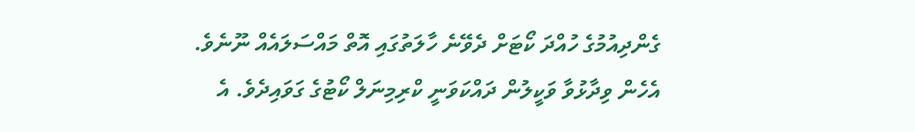ގެންދިއުމުގެ ހުއްދަ ކޯޓަށް ދެވޭނެ ހާލަތުގައި އޮތް މައްސަލައެއް ނޫނެވެ.
އެހެން ވިދާޅުވާ ވަކީލުން ދައްކަވަނީ ކްރިމިނަލް ކޯޓުގެ ގަވައިދެވެ. އެ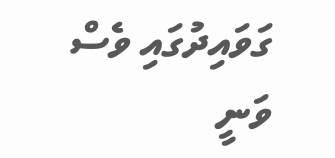ގަވައިދުގައި ވެސް ވަނީ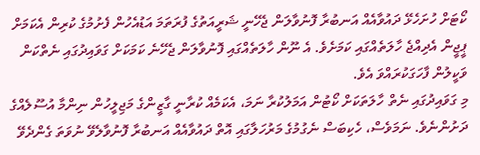ކޯޓަށް ހުށަހެޅޭ ދައުވާއެއް އަނބުރާ ފޮނުވާލަން ޖެހޭނީ ޝަރީއަތުގެ ފުރަތަމަ އަޑުއެހުން ފެށުމުގެ ކުރިން އެކަމަށް ޕީޖީން އެދިއްޖެ ހާލަތެއްގައި ކަމަށެވެ. އެ ނޫން ހާލަތެއްގައި ފޮނުވާލަން ޖެހޭނެ ކަމަކަށް ގަވައިދުގައި ނެތްކަން ވަކީލުން ފާހަގަކުރައްވަ އެވެ.
މި ގަވައިދުގައި ނެތް ހާލަތަކަށް ކޯޓުން އަމަލުކުރާ ނަމަ، އެކަމެއް ކުރާނީ ގާޒީންގެ މަޖިލީހުން ނިންމާ އުސޫލެއްގެ ދަށުންނެވެ. ނަމަވެސް، ހެކިބަސް ނެގުމުގެ މަރުހަލާގައި އޮތް ދައުވާއެއް އަނބުރާ ފޮނުވާލެވޭ ނުވަތަ ގެންދެވޭ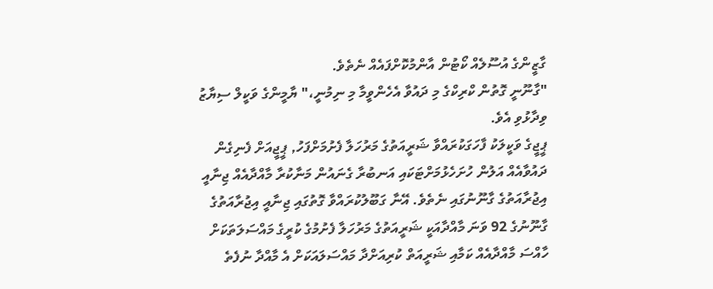ގާޒީންގެ އުސޫލެއް ކޯޓުން އާންމުކޮށްފައެއް ނެތެވެ.
"ގާނޫނީ ގޮތުން ކްރިކްގެ މި ދައުވާ އެހެންވީމާ މި ނިމުނީ،" ޔާމީންގެ ވަކީލް ސިޔާޒު ވިދާޅުވި އެވެ.
ޕީޖީގެ ވަކީލަކު ފާހަގަކުރައްވާ ޝަރީއަތުގެ މަރުހަލާ ފެށުމަށްފަހު, ޕީޖީއަށް ފެނިގެން ދައުވާއެއް އަލުން ހުށަހެޅުމަށްޓަކައި އަނބުރާ ގެނައުން މަނާކުރާ މާއްދާއެއް ޖިނާއީ އިޖުރާއަތުގެ ގާނޫނުގައި ނެތެވެ. އޭނާ ގަބޫލުކުރައްވާ ގޮތުގައި ޖިނާއީ އިޖުރާއަތުގެ ގާނޫނުގެ 92 ވަނަ މާއްދާއަކީ ޝަރީއަތުގެ މަރުހަލާ ފެށުމުގެ ކުރީގެ މައްސަލަތަކަށް ހާއްސަ މާއްދާއެއް ކަމާއި ޝަރީއަތް ކުރިއަށްދާ މައްސަލައަކަށް އެ މާއްދާ ނުފެތެ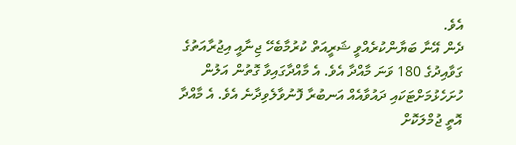އެވެ.
ދެން އޭނާ ބަޔާންކުރެއްވީ ޝަރީއަތް ކުރުމާބެހޭ ޖިނާއީ އިޖުރާއަތުގެ ގަވާއިދުގެ 180 ވަނަ މާއްދާ އެވެ. އެ މާއްދާގައިވާ ގޮތުން އަލުން ހުށަހެޅުމަށްޓަކައި ދައުވާއެއް އަނބުރާ ފޮނުވާލެވިދާނެ އެވެ. އެ މާއްދާ އޮތީ ޖުމްލަކޮށް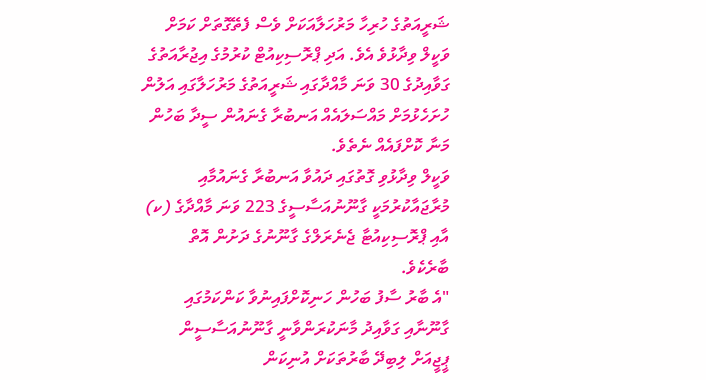ޝަރީއަތުގެ ހުރިހާ މަރުހަލާއަކަށް ވެސް ފެތޭގޮތަށް ކަމަށް ވަކީލް ވިދާޅުވެ އެވެ. އަދި ޕްރޮސިކިއުޓް ކުރުމުގެ އިޖުރާއަތުގެ ގަވާއިދުގެ 30 ވަނަ މާއްދާގައި ޝަރީއަތުގެ މަރުހަލާގައި އަލުން ހުށަހެޅުމަށް މައްސަލައެއް އަނބުރާ ގެނައުން ސީދާ ބަހުން މަނާ ކޮށްފައެއް ނެތެވެ.
ވަކީލް ވިދާޅުވި ގޮތުގައި ދައުވާ އަނބުރާ ގެނައުމާއި މުރާޖައާކުރުމަކީ ގާނޫނުއަސާސީގެ 223 ވަނަ މާއްދާގެ (ކ) އާއި ޕްރޮސިކިއުޓާ ޖެނެރަލްގެ ގާނޫނުގެ ދަށުން އޮތް ބާރެކެވެ.
"އެ ބާރު ސާފު ބަހުން ހަނިކޮށްފައިނުވާ ކަންކަމުގައި ގާނޫނާއި ގަވާއިދު މާނަކުރަންވާނީ ގާނޫނުއަސާސީން ޕީޖީއަށް ލިބިދޭ ބާރުތަކަށް އުނިކަން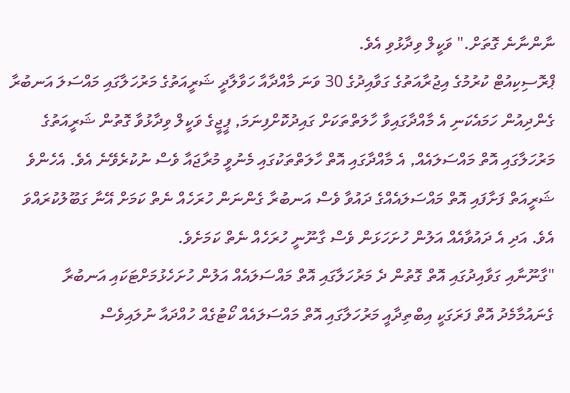ނާންނާނެ ގޮތަށް." ވަކީލް ވިދާޅުވި އެވެ.
ޕްރޮސިކިއުޓް ކުރުމުގެ އިޖުރާއަތުގެ ގަވާއިދުގެ 30 ވަނަ މާއްދާއާ ހަވާލާދީ ޝަރީއަތުގެ މަރުހަލާގައި މައްސަލަ އަނބުރާ ގެންދިއުން ހަމައެކަނި އެ މާއްދާގައިވާ ހާލަތްތަކަށް ގައިދުކޮށްފިނަމަ, ޕީޖީގެ ވަކީލް ވިދާޅުވާ ގޮތުން ޝަރީއަތުގެ މަރުހަލާގައި އޮތް މައްސަލައެއް, އެ މާއްދާގައި އޮތް ހާލަތްތަކުގައި މެނުވީ މުރާޖައާ ވެސް ނުކުރެވޭނެ އެވެ. އެހެންވެ ޝަރީއަތް ފަށާފައި އޮތް މައްސަލައެއްގެ ދައުވާ ވެސް އަނބުރާ ގެންނަން ހުރަހެއް ނެތް ކަމަށް އޭނާ ގަބޫލުކުރައްވަ އެވެ. އަދި އެ ދައުވާއެއް އަލުން ހުށަހަޅަން ވެސް ގާނޫނީ ހުރަހެއް ނެތް ކަމަށެވެ.
"ގާނޫނާއި ގަވާއިދުގައި އޮތް ގޮތުން ދެ މަރުހަލާގައި އޮތް މައްސަލައެއް އަލުން ހުށަހެޅުމަށްޓަކައި އަނބުރާ ގެނައުމާމެދު އޮތް ފަރަގަކީ އިބްތިދާއީ މަރުހަލާގައި އޮތް މައްސަލައެއް ކޯޓުގެއް ހުއްދައާ ނުލައިވެސް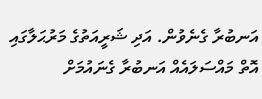އަނބުރާ ގެނެވުން. އަދި ޝަރީއަތުގެ މަރުޙަލާގައި އޮތް މައްސަލައެއް އަނބުރާ ގެނައުމަށް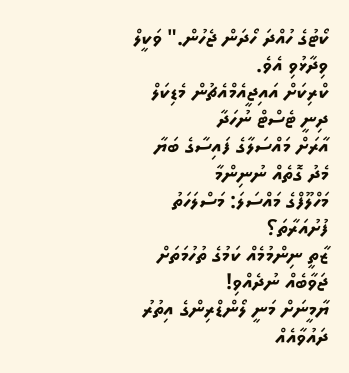ކޯޓުގެ ހުއްދަ ހޯދަން ޖެހުން." ވަކީލް ވިދާޅުވި އެވެ.
ކްރިކަށް އައިޖީއެމްއެޗުން މެޑިކަލް ދިނީ ޓެސްޓް ނުހަދާ
އާރަށް މައްސަލާގެ ފައިސާގެ ބަޔާ މެދު ގޮތެއް ނުނިންމާ
މަހްލޫފްގެ މައްސަލަ: މަސްލަހަތު ފުށުއަރާތަ؟
ޒާތީ ނިންމުމެއް ކަމުގެ ތުހުމަތަށް ޖަވާބެއް ނުދެއްވި!
ޔާމީނަށް މަނީ ލޯންޑްރިންގެ އިތުރު ދައުވާއެއް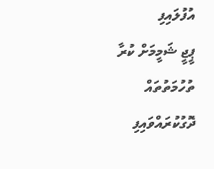އުފުލައިފި
ޕީޖީ ޝަމީމަށް ކުރާ ތުހުމަތުތައް ދޮގުކުރައްވައިފި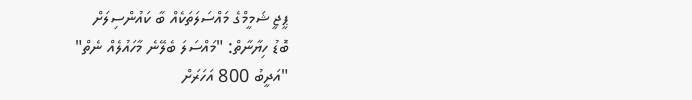ޕީޖީ ޝަމީމްގެ މައްސަލަތަކެއް ބާ ކައުންސިލަށް
ބޮޑު ހިޔާނާތް: "މައްސަލަ ބެލޭނެ މާހައުލެއް ނެތް"
"އަދީބު 800 އަހަރަށް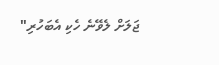ޖަލަށް ލެވޭނެ ހެކި އެބަހުރި"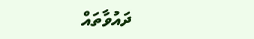ދައުވާތައް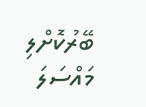ބޭރުކޮށްލި މައްސަލަ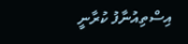އިސްތިއުނާފު ކުރާނީ